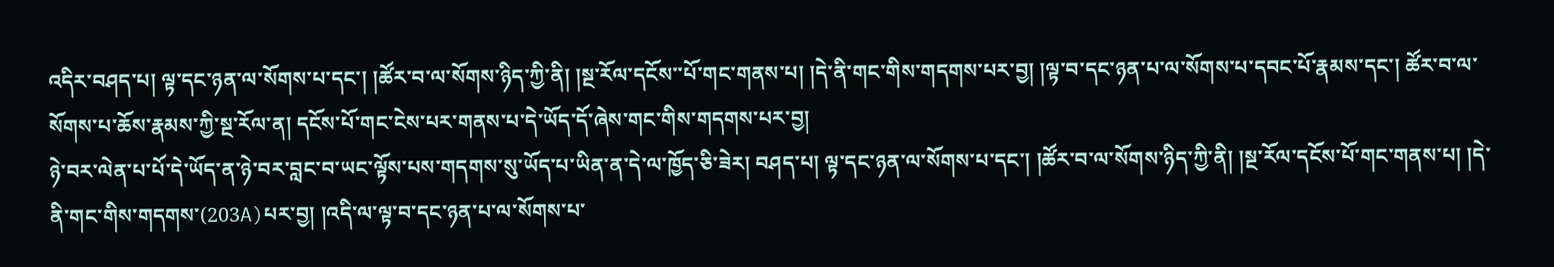འདིར་བཤད་པ། ལྟ་དང་ཉན་ལ་སོགས་པ་དང་། །ཚོར་བ་ལ་སོགས་ཉིད་ཀྱི་ནི། །སྔ་རོལ་དངོས་་པོ་གང་གནས་པ། །དེ་ནི་གང་གིས་གདགས་པར་བྱ། །ལྟ་བ་དང་ཉན་པ་ལ་སོགས་པ་དབང་པོ་རྣམས་དང་། ཚོར་བ་ལ་སོགས་པ་ཆོས་རྣམས་ཀྱི་སྔ་རོལ་ན། དངོས་པོ་གང་ངེས་པར་གནས་པ་དེ་ཡོད་དོ་ཞེས་གང་གིས་གདགས་པར་བྱ།
ཉེ་བར་ལེན་པ་པོ་དེ་ཡོད་ན་ཉེ་བར་བླང་བ་ཡང་ལྟོས་པས་གདགས་སུ་ཡོད་པ་ཡིན་ན་དེ་ལ་ཁྱོད་ཅི་ཟེར། བཤད་པ། ལྟ་དང་ཉན་ལ་སོགས་པ་དང་། །ཚོར་བ་ལ་སོགས་ཉིད་ཀྱི་ནི། །སྔ་རོལ་དངོས་པོ་གང་གནས་པ། །དེ་ནི་གང་གིས་གདགས་(203A)པར་བྱ། །འདི་ལ་ལྟ་བ་དང་ཉན་པ་ལ་སོགས་པ་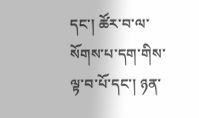དང་། ཚོར་བ་ལ་སོགས་པ་དག་གིས་ལྟ་བ་པོ་དང་། ཉན་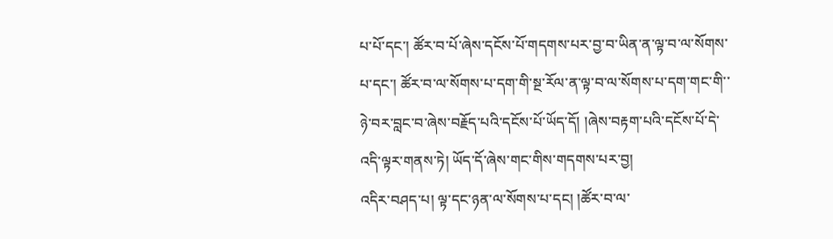པ་པོ་དང་། ཚོར་བ་པོ་ཞེས་དངོས་པོ་གདགས་པར་བྱ་བ་ཡིན་ན་ལྟ་བ་ལ་སོགས་པ་དང་། ཚོར་བ་ལ་སོགས་པ་དག་གི་སྔ་རོལ་ན་ལྟ་བ་ལ་སོགས་པ་དག་གང་གི་་ཉེ་བར་བླང་བ་ཞེས་བརྗོད་པའི་དངོས་པོ་ཡོད་དོ། །ཞེས་བརྟག་པའི་དངོས་པོ་དེ་འདི་ལྟར་གནས་ཏེ། ཡོད་དོ་ཞེས་གང་གིས་གདགས་པར་བྱ།
འདིར་བཤད་པ། ལྟ་དང་ཉན་ལ་སོགས་པ་དང། །ཚོར་བ་ལ་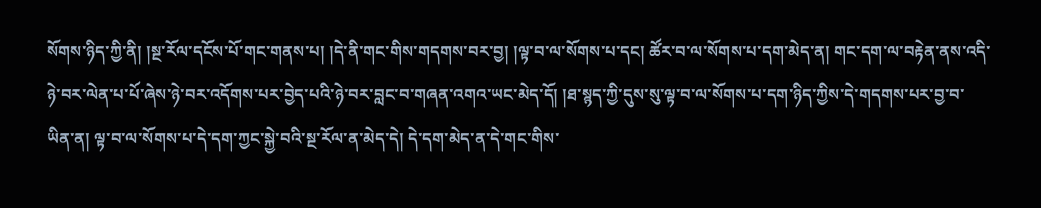སོགས་ཉིད་ཀྱི་ནི། །སྔ་རོལ་དངོས་པོ་གང་གནས་པ། །དེ་ནི་གང་གིས་གདགས་བར་བྱ། །ལྟ་བ་ལ་སོགས་པ་དང། ཚོར་བ་ལ་སོགས་པ་དག་མེད་ན། གང་དག་ལ་བརྟེན་ནས་འདི་ཉེ་བར་ལེན་པ་པོ་ཞེས་ཉེ་བར་འདོགས་པར་བྱེད་པའི་ཉེ་བར་བླང་བ་གཞན་འགའ་ཡང་མེད་དོ། །ཐ་སྙད་ཀྱི་དུས་སུ་ལྟ་བ་ལ་སོགས་པ་དག་ཉིད་ཀྱིས་དེ་གདགས་པར་བྱ་བ་ཡིན་ན། ལྟ་བ་ལ་སོགས་པ་དེ་དག་ཀྱང་སྐྱེ་བའི་སྔ་རོལ་ན་མེད་དེ། དེ་དག་མེད་ན་དེ་གང་གིས་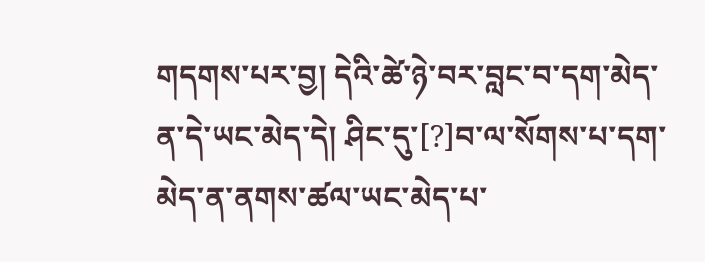གདགས་པར་བྱ། དེའི་ཚེ་ཉེ་བར་བླང་བ་དག་མེད་ན་དེ་ཡང་མེད་དེ། ཤིང་དུ་[?]བ་ལ་སོགས་པ་དག་མེད་ན་ནགས་ཚལ་ཡང་མེད་པ་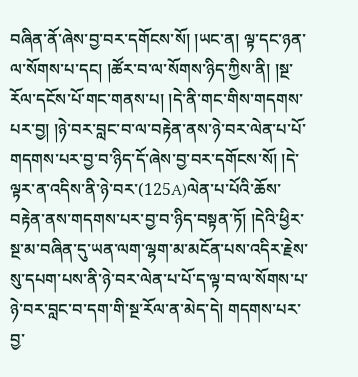བཞིན་ནོ་ཞེས་བྱ་བར་དགོངས་སོ། །ཡང་ན། ལྟ་དང་ཉན་ལ་སོགས་པ་དང། །ཚོར་བ་ལ་སོགས་ཉིད་ཀྱིས་ནི། །སྔ་རོལ་དངོས་པོ་གང་གནས་པ། །དེ་ནི་གང་གིས་གདགས་པར་བྱ། །ཉེ་བར་བླང་བ་ལ་བརྟེན་ནས་ཉེ་བར་ལེན་པ་པོ་གདགས་པར་བྱ་བ་ཉིད་དོ་ཞེས་བྱ་བར་དགོངས་སོ། །དེ་ལྟར་ན་འདིས་ནི་ཉེ་བར་(125A)ལེན་པ་པོའི་ཆོས་བརྟེན་ནས་གདགས་པར་བྱ་བ་ཉིད་བསྟན་ཏོ། །དེའི་ཕྱིར་སྔ་མ་བཞིན་དུ་ཡན་ལག་ལྷག་མ་མངོན་པས་འདིར་རྗེས་སུ་དཔག་པས་ནི་ཉེ་བར་ལེན་པ་པོ་ད་ལྟ་བ་ལ་སོགས་པ་ཉེ་བར་བླང་བ་དག་གི་སྔ་རོལ་ན་མེད་དེ། གདགས་པར་བྱ་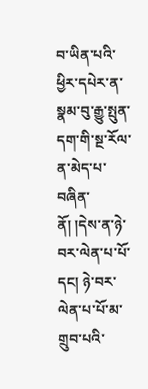བ་ཡིན་པའི་ཕྱིར་དཔེར་ན་སྣམ་བུ་རྒྱུ་སྤུན་དག་གི་སྔ་རོལ་ན་མེད་པ་བཞིན་ནོ། །དེས་ན་ཉེ་བར་ལེན་པ་པོ་དང། ཉེ་བར་ལེན་པ་པོ་མ་གྲུབ་པའི་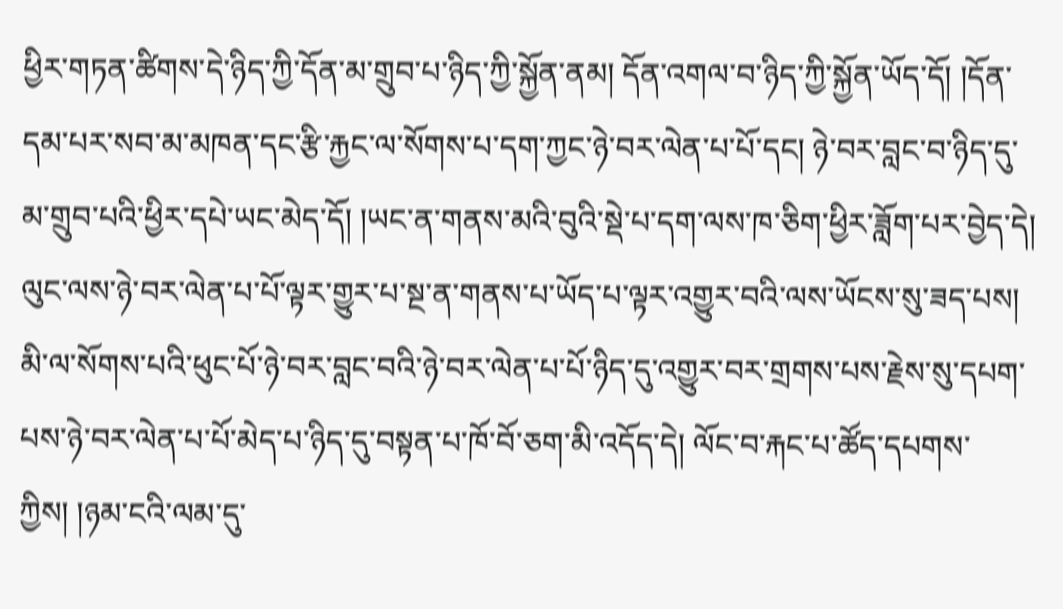ཕྱིར་གཏན་ཚིགས་དེ་ཉིད་ཀྱི་དོན་མ་གྲུབ་པ་ཉིད་ཀྱི་སྐྱོན་ནམ། དོན་འགལ་བ་ཉིད་ཀྱི་སྐྱོན་ཡོད་དོ། །དོན་དམ་པར་སབ་མ་མཁན་དང་རྩི་རྐྱང་ལ་སོགས་པ་དག་ཀྱང་ཉེ་བར་ལེན་པ་པོ་དང། ཉེ་བར་བླང་བ་ཉིད་དུ་མ་གྲུབ་པའི་ཕྱིར་དཔེ་ཡང་མེད་དོ། །ཡང་ན་གནས་མའི་བུའི་སྡེ་པ་དག་ལས་ཁ་ཅིག་ཕྱིར་ཟློག་པར་བྱེད་དེ། ལུང་ལས་ཉེ་བར་ལེན་པ་པོ་ལྟར་གྱུར་པ་སྔ་ན་གནས་པ་ཡོད་པ་ལྟར་འགྱུར་བའི་ལས་ཡོངས་སུ་ཟད་པས། མི་ལ་སོགས་པའི་ཕུང་པོ་ཉེ་བར་བླང་བའི་ཉེ་བར་ལེན་པ་པོ་ཉིད་དུ་འགྱུར་བར་གྲགས་པས་རྗེས་སུ་དཔག་པས་ཉེ་བར་ལེན་པ་པོ་མེད་པ་ཉིད་དུ་བསྟན་པ་ཁོ་བོ་ཅག་མི་འདོད་དེ། ལོང་བ་རྐང་པ་ཚོད་དཔགས་ཀྱིས། །ཉམ་ངའི་ལམ་དུ་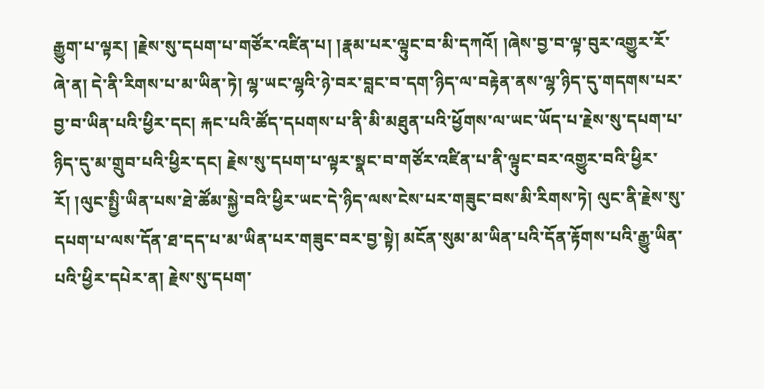རྒྱུག་པ་ལྟར། །རྗེས་སུ་དཔག་པ་གཙོར་འཛིན་པ། །རྣམ་པར་ལྟུང་བ་མི་དཀའོ། །ཞེས་བྱ་བ་ལྟ་བུར་འགྱུར་རོ་ཞེ་ན། དེ་ནི་རིགས་པ་མ་ཡིན་ཏེ། ལྷ་ཡང་ལྷའི་ཉེ་བར་བླང་བ་དག་ཉིད་ལ་བརྟེན་ནས་ལྷ་ཉིད་དུ་གདགས་པར་བྱ་བ་ཡིན་པའི་ཕྱིར་དང། རྐང་པའི་ཚོད་དཔགས་པ་ནི་མི་མཐུན་པའི་ཕྱོགས་ལ་ཡང་ཡོད་པ་རྗེས་སུ་དཔག་པ་ཉིད་དུ་མ་གྲུབ་པའི་ཕྱིར་དང། རྗེས་སུ་དཔག་པ་ལྟར་སྣང་བ་གཙོར་འཛིན་པ་ནི་ལྟུང་བར་འགྱུར་བའི་ཕྱིར་རོ། །ལུང་སྤྱི་ཡིན་པས་ཐེ་ཚོམ་སྐྱེ་བའི་ཕྱིར་ཡང་དེ་ཉིད་ལས་ངེས་པར་གཟུང་བས་མི་རིགས་ཏེ། ལུང་ནི་རྗེས་སུ་དཔག་པ་ལས་དོན་ཐ་དད་པ་མ་ཡིན་པར་གཟུང་བར་བྱ་སྟེ། མངོན་སུམ་མ་ཡིན་པའི་དོན་རྟོགས་པའི་རྒྱུ་ཡིན་པའི་ཕྱིར་དཔེར་ན། རྗེས་སུ་དཔག་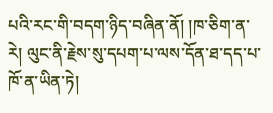པའི་རང་གི་བདག་ཉིད་བཞིན་ནོ། །ཁ་ཅིག་ན་རེ། ལུང་ནི་རྗེས་སུ་དཔག་པ་ལས་དོན་ཐ་དད་པ་ཁོ་ན་ཡིན་ཏེ།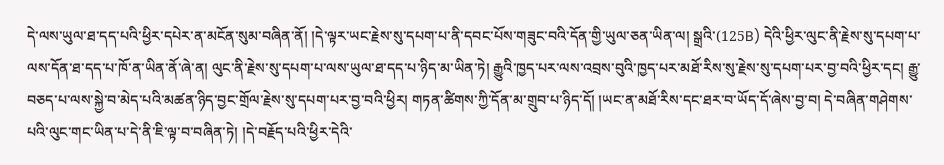དེ་ལས་ཡུལ་ཐ་དད་པའི་ཕྱིར་དཔེར་ན་མངོན་སུམ་བཞིན་ནོ། །དེ་ལྟར་ཡང་རྗེས་སུ་དཔག་པ་ནི་དབང་པོས་གཟུང་བའི་དོན་གྱི་ཡུལ་ཅན་ཡིན་ལ། སྒྲའི་(125B) དེའི་ཕྱིར་ལུང་ནི་རྗེས་སུ་དཔག་པ་ལས་དོན་ཐ་དད་པ་ཁོ་ན་ཡིན་ནོ་ཞེ་ན། ལུང་ནི་རྗེས་སུ་དཔག་པ་ལས་ཡུལ་ཐ་དད་པ་ཉིད་མ་ཡིན་ཏེ། རྒྱུའི་ཁྱད་པར་ལས་འབྲས་བུའི་ཁྱད་པར་མཐོ་རིས་སུ་རྗེས་སུ་དཔག་པར་བྱ་བའི་ཕྱིར་དང། རྒྱུ་བཅད་པ་ལས་སྐྱེ་བ་མེད་པའི་མཚན་ཉིད་བྱང་གྲོལ་རྗེས་སུ་དཔག་པར་བྱ་བའི་ཕྱིར། གཏན་ཚིགས་ཀྱི་དོན་མ་གྲུབ་པ་ཉིད་དོ། །ཡང་ན་མཐོ་རིས་དང་ཐར་བ་ཡོད་དོ་ཞེས་བྱ་བ། དེ་བཞིན་གཤེགས་པའི་ལུང་གང་ཡིན་པ་དེ་ནི་ཇི་ལྟ་བ་བཞིན་ཏེ། །དེ་བརྗོད་པའི་ཕྱིར་དེའི་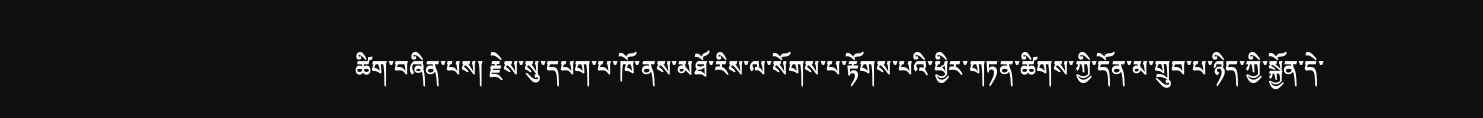ཚིག་བཞིན་པས། རྗེས་སུ་དཔག་པ་ཁོ་ནས་མཐོ་རིས་ལ་སོགས་པ་རྟོགས་པའི་ཕྱིར་གཏན་ཚིགས་ཀྱི་དོན་མ་གྲུབ་པ་ཉིད་ཀྱི་སྐྱོན་དེ་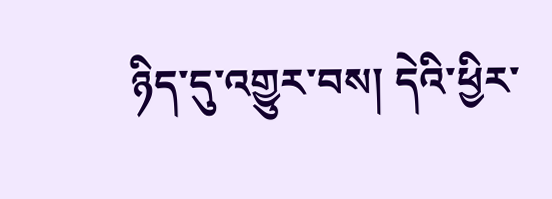ཉིད་དུ་འགྱུར་བས། དེའི་ཕྱིར་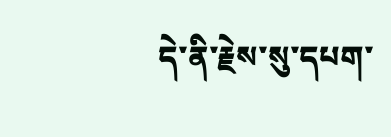དེ་ནི་རྗེས་སུ་དཔག་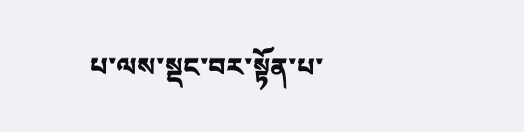པ་ལས་སྡང་བར་སྟོན་པ་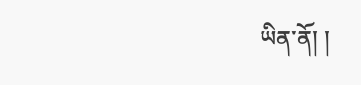ཡིན་ནོ། །